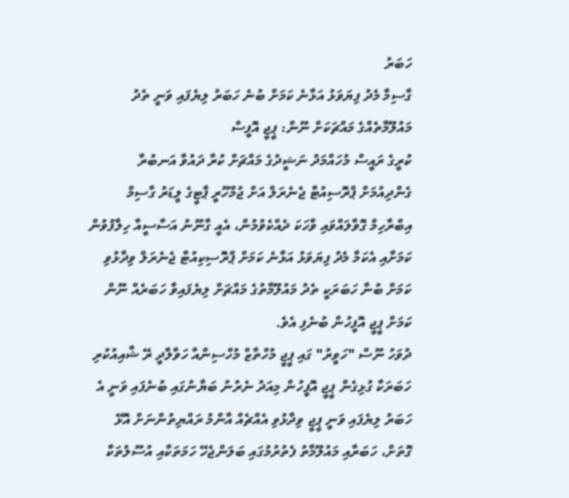ހަބަރު
ގާސިމާ މެދު ފިޔަވަޅު އަޅާނެ ކަމަށް ބުނެ ހަބަރު ލިޔެފައި ވަނީ ތެދު މައުލޫމާތެއްގެ މައްޗަކަށް ނޫން: ޕީޖީ އޮފީސް
ކުރީގެ ރައީސް މުހައްމަދު ނަޝީދުގެ މައްޗަށް ކުރާ ދައުވާ އަނބުރާ ގެންދިއުމަށް ޕްރޮސިއުޓާ ޖެނެރަލް އަށް ޖުމްހޫރީ ޕާޓީގެ ލީޑަރު ގާސިމް އިބްރާހިމް ގޮވާލައްވައި ވާހަކަ ދެއްކެވުމުން، އެއީ ގާނޫނު އަސާސީއާ ހިލާފުވުން ކަމަށާއި އެކަމާ މެދު ފިޔަވަޅު އަޅާނެ ކަމަށް ޕްރޮސިކިއުޓާ ޖެނެރަލް ވިދާޅުވި ކަމަށް ބުނާ ހަބަރަކީ ތެދު މައުލޫމާތުގެ މައްޗަށް ލިޔެފައިވާ ހަބަރެއް ނޫން ކަމަށް ޕީޖީ އޮފީހުން ބުނެފި އެވެ.
ދުވަހު ނޫސް "ހަވީރު" ގައި ޕީޖީ މުހްތާޒް މުހްސިންއާ ހަވާލާދީ ރޭ ޝާއިއުކުރި ހަބަރަކާ ގުޅިގެން ޕީޖީ އޮފީހުން މިއަދު ނެރުނު ބަޔާނުގައި ބުނެފައި ވަނީ އެ ހަބަރު ލިޔެފައި ވަނީ ޕީޖީ ވިދާޅުވި އެއްޗެއް އާންމު ރައްޔިތުންނަށް އޮޅޭ ގޮތަށް، ހަބަރާއި މައުލޫމާތު ފެތުރުމުގައި ބަލަންޖެހޭ ހަމަތަކާއި އުސޫލުތަކާ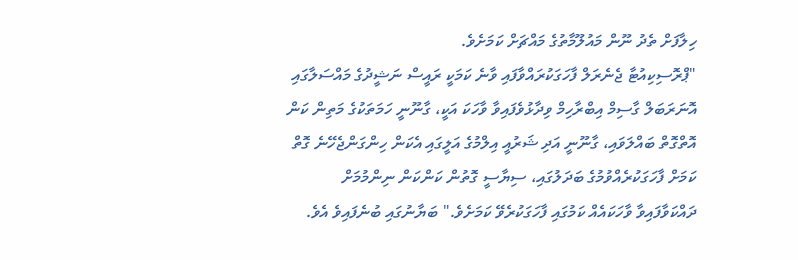ހިލާފަށް ތެދު ނޫން މައުލޫމާތުގެ މައްޗަށް ކަމަށެވެ.
"ޕްރޮސިކިއުޓާ ޖެނެރަލް ފާހަގަކުރައްވާފައި ވާނެ ކަމަކީ ރައީސް ނަޝީދުގެ މައްސަލާގައި އޮނަރަބަލް ގާސިމް އިބްރާހިމް ވިދާޅުވެފައިވާ ވާހަކަ އަކީ، ގާނޫނީ ހަމަތަކުގެ މަތިން ކަން އޮތްގޮތް ބައްލަވައި، ގާނޫނީ އަދި ޝަރުއީ އިލްމުގެ އަލީގައި އެކަން ހިންގަންޖެހޭނެ ގޮތް ކަމަށް ފާހަގަކުރެއްވުމުގެ ބަދަލުގައި، ސިޔާސީ ގޮތުން ކަންކަން ނިންމުމަށް ދައްކަވާފައިވާ ވާހަކައެއް ކަމުގައި ފާހަގަކުރެވޭ ކަމަށެވެ." ބަޔާނުގައި ބުނެފައިވެ އެވެ.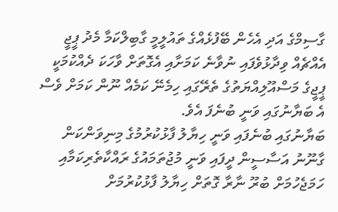ގާސިމްގެ އަދި އެހެން ބޭފުޅެއްގެ ތައުލީމީ ގާބިލްކަމާ މެދު ޕީޖީ އެއްޗެއް ވިދާޅުވެފައި ނުވާނެ ކަމަށާއި އެގޮތަށް ވާހަކަ ދެއްކުމަކީ ޕީޖީގެ މަސްއޫލިއްޔަތުގެ ތެރޭގައި ހިމެނޭ ކަމެއް ނޫން ކަމަށް ވެސް އެ ބަޔާނުގައި ވަނީ ބުނެފަ އެވެ.
ބަޔާނުގައި ބުނެފައި ވަނީ ހިޔާލު ފާޅުކުރުމުގެ މިނިވަންކަން ގާނޫނު އަސާސީން ދީފައި ވަނީ މުޖުތަމައުގެ ރައްކާތެރިކަމާއި ހަމަޖެހުމަށް ބުރޫ ނާރާ ގޮތަށް ހިޔާލު ފާޅުކުރުމަށް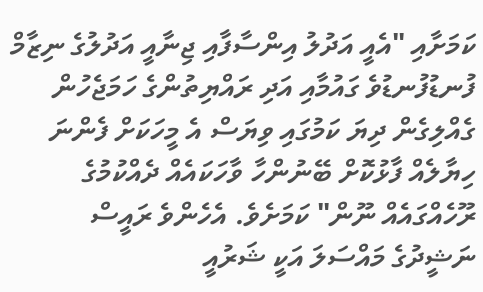ކަމަށާއި "އެއީ އަދުލު އިންސާފާއި ޖިނާއީ އަދުލުގެ ނިޒާމް ފުނޑުފުނޑުވެ ގައުމާއި އަދި ރައްޔިތުންގެ ހަމަޖެހުން ގެއްލިގެން ދިޔަ ކަމުގައި ވިޔަސް އެ މީހަކަށް ފެންނަ ހިޔާލެއް ފާޅުކޮށް ބޭނުންހާ ވާހަކައެއް ދެއްކުމުގެ ރޫހެއްގައެއް ނޫން" ކަމަށެވެ. އެހެންވެ ރައީސް ނަޝީދުގެ މައްސަލަ އަކީ ޝަރުއީ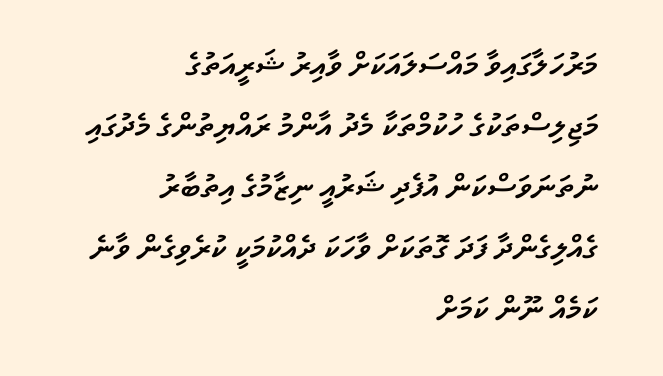މަރުހަލާގައިވާ މައްސަލައަކަށް ވާއިރު ޝަރީއަތުގެ މަޖިލިސްތަކުގެ ހުކުމްތަކާ މެދު އާންމު ރައްޔިތުންގެ މެދުގައި ނުތަނަވަސްކަން އުފެދި ޝަރުއީ ނިޒާމުގެ އިތުބާރު ގެއްލިގެންދާ ފަދަ ގޮތަކަށް ވާހަކަ ދެއްކުމަކީ ކުރެވިގެން ވާނެ ކަމެއް ނޫން ކަމަށް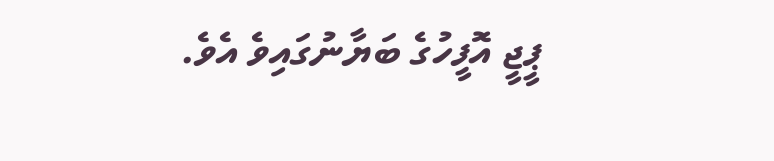ޕީޖީ އޮފީހުގެ ބަޔާނުގައިވެ އެވެ.